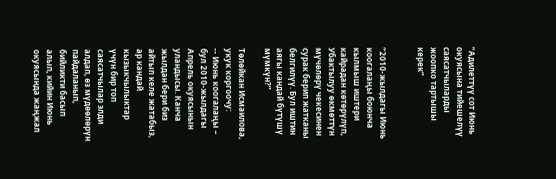“Адилеттүү сот Июнь окуясына тийешелүү саясатчыларды жоопко тартышы керек”


“2010-жылдагы Июнь коогалаңы боюнча кылмыш иштери кайрадан көтөрүлүп, Убактылуу өкмөттүн мүчөлөрү чекесинен сурак берип жатканы белгилүү. Бул иштин аягы кандай бүтүшү мүмкүн?”

Төлөйкан Исмаилова, укук коргоочу:
-- Июнь коогалаңы – бул 2010-жылдагы Апрель окуясынын уландысы. Канча жылдан бери биз айтып келе жатабыз, ар кандай кызыкчылыктар үчүн бир топ саясатчылар элди алдап, өз мүдөөлөрүн пайдаланып, бийликти басып алып, кийин Июнь окуясында жаңжал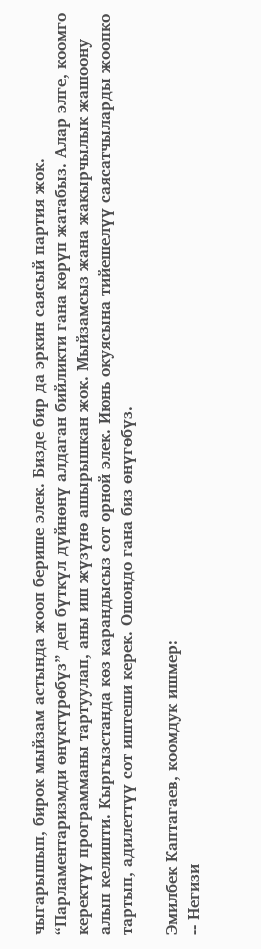чыгарышып, бирок мыйзам астында жооп берише элек. Бизде бир да эркин саясый партия жок. “Парламентаризмди өнүктүрөбүз” деп бүткүл дүйнөнү алдаган бийликти гана көрүп жатабыз. Алар элге, коомго керектүү программаны тартуулап, аны иш жүзүнө ашырышкан жок. Мыйзамсыз жана жакырчылык жашоону алып келишти. Кыргызстанда көз карандысыз сот орной элек. Июнь окуясына тийешелүү саясатчыларды жоопко тартып, адилеттүү сот иштеши керек. Ошондо гана биз өнүгөбүз.

Эмилбек Каптагаев, коомдук ишмер:
-- Негизи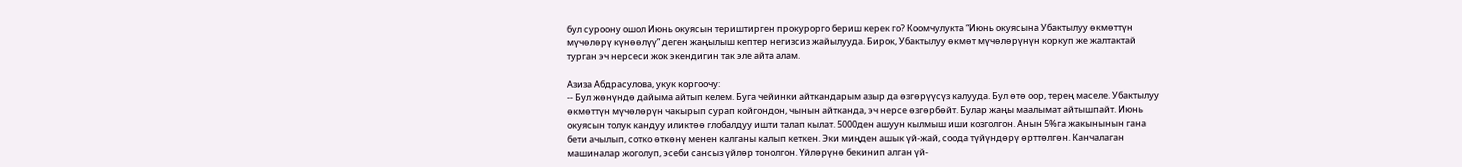бул суроону ошол Июнь окуясын териштирген прокурорго бериш керек го? Коомчулукта “Июнь окуясына Убактылуу өкмөттүн мүчөлөрү күнөөлүү” деген жаңылыш кептер негизсиз жайылууда. Бирок, Убактылуу өкмөт мүчөлөрүнүн коркуп же жалтактай турган эч нерсеси жок экендигин так эле айта алам.

Азиза Абдрасулова, укук коргоочу:
-- Бул жөнүндө дайыма айтып келем. Буга чейинки айткандарым азыр да өзгөрүүсүз калууда. Бул өтө оор, терең маселе. Убактылуу өкмөттүн мүчөлөрүн чакырып сурап койгондон, чынын айтканда, эч нерсе өзгөрбөйт. Булар жаңы маалымат айтышпайт. Июнь окуясын толук кандуу иликтөө глобалдуу ишти талап кылат. 5000ден ашуун кылмыш иши козголгон. Анын 5%га жакынынын гана бети ачылып, сотко өткөнү менен калганы калып кеткен. Эки миңден ашык үй-жай, соода түйүндөрү өрттөлгөн. Канчалаган машиналар жоголуп, эсеби сансыз үйлөр тонолгон. Үйлөрүнө бекинип алган үй-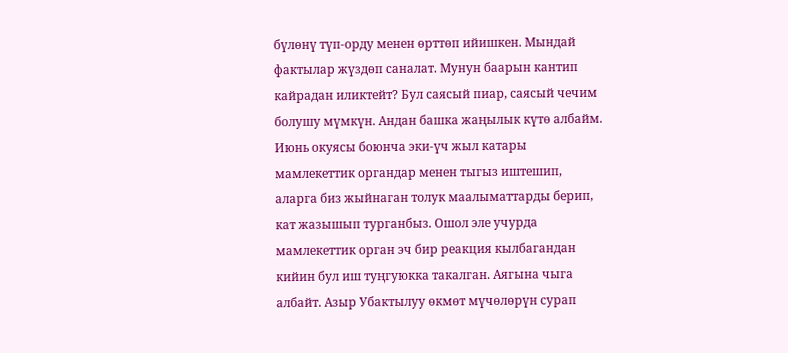бүлөнү түп-орду менен өрттөп ийишкен. Мындай фактылар жүздөп саналат. Мунун баарын кантип кайрадан иликтейт? Бул саясый пиар, саясый чечим болушу мүмкүн. Андан башка жаңылык күтө албайм. Июнь окуясы боюнча эки-үч жыл катары мамлекеттик органдар менен тыгыз иштешип, аларга биз жыйнаган толук маалыматтарды берип, кат жазышып турганбыз. Ошол эле учурда мамлекеттик орган эч бир реакция кылбагандан кийин бул иш туңгуюкка такалган. Аягына чыга албайт. Азыр Убактылуу өкмөт мүчөлөрүн сурап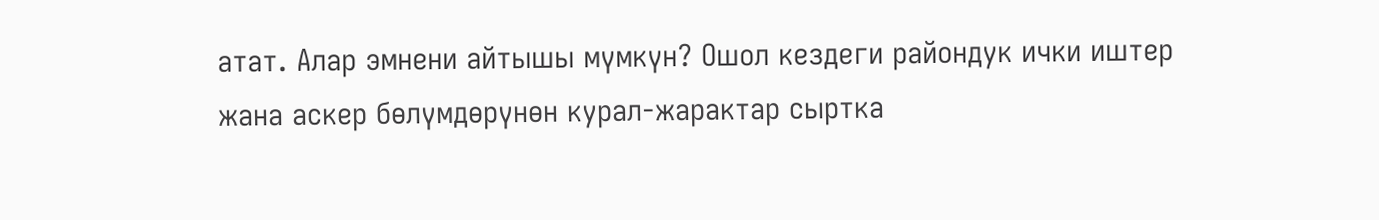атат. Алар эмнени айтышы мүмкүн? Ошол кездеги райондук ички иштер жана аскер бөлүмдөрүнөн курал-жарактар сыртка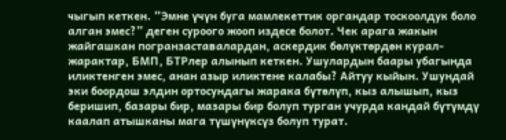чыгып кеткен. “Эмне үчүн буга мамлекеттик органдар тоскоолдук боло алган эмес?” деген суроого жооп издесе болот. Чек арага жакын жайгашкан погранзаставалардан, аскердик бөлүктөрдөн курал-жарактар, БМП, БТРлер алынып кеткен. Ушулардын баары убагында иликтенген эмес, анан азыр иликтене калабы? Айтуу кыйын. Ушундай эки боордош элдин ортосундагы жарака бүтөлүп, кыз алышып, кыз беришип, базары бир, мазары бир болуп турган учурда кандай бүтүмдү каалап атышканы мага түшүнүксүз болуп турат.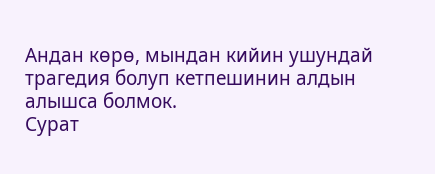Андан көрө, мындан кийин ушундай трагедия болуп кетпешинин алдын алышса болмок.
Сурат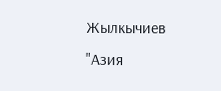Жылкычиев
"Азия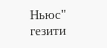Ньюс" гезити